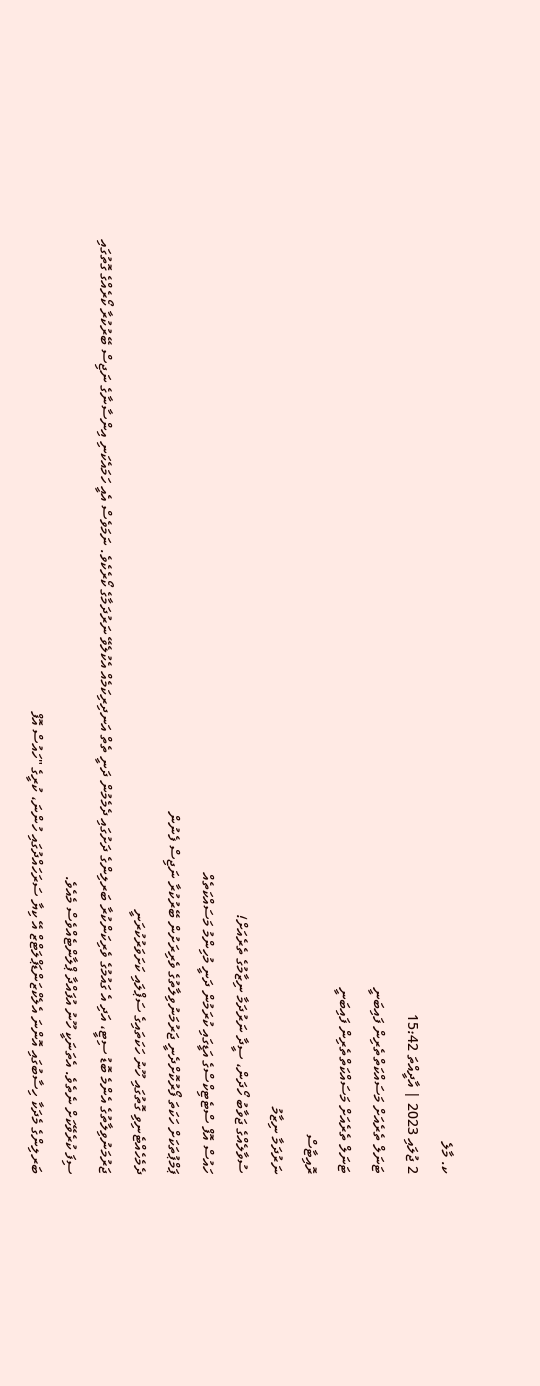ކ. މާލެ
2 ޖުލައި 2023 | އާދީއްތަ 15:42
ޓަނަލް ތެރެއަށް މަސައްކަތްތެރިން ފައިބަނީ
ޓަނަލް ތެރެއަށް މަސައްކަތްތެރިން ފައިބަނީ
ރޮއިޓާސް
ނަރުދަމާ ނިޒާމު
ސުވާލެއްގެ ޖަވާބު ހޯދަން، ސީދާ ނަރުދަމާ ނިޒާމުގެ ތެރެއަށް!
ހައުސް އޮފް ސްޓެޓިކްސްގެ އަޑީގައި ކުރަމުން ދަނީ މުހިންމު މަސައްކަތެއް
ޕަމްޕުތަކަށް ހަކަތަ ފޯރުކޮށްދެނީ ޖަރުމަނުވިލާތުގެ ވެރިރަށުން ބޭރުކުރާ ނަޖިސް ފެނުން
ދެމެހެއްޓެނިވި ގޮތުގައި ހޫނު ހަކަތައިގެ ސަޕްލައި ކަށަވަރުކުރަނީ
ޖަރުމަނުވިލާތުގެ އެންމެ ބޮޑު ސިޓީ، އަދި އެ ގައުމުގެ ވެރިކަންކުރާ ބަރލިންގެ ދަށުގައި ދެމެމުން ދަނީ ތެތް އަނދިރިކަމެއް އެކުލެވޭ ނަރުދަމާގެ ކޯރެކެވެ. ނަމަވެސް އެއީ ހަމައެކަނި އިންސާނާގެ ނަޖިސް ބޭރުކުރާ ކޯރެއްގެ ގޮތުގައި ސިފަ ކުރެވޭކަށް ނެތެވެ. އެތަނަކީ ހޫނު އުފައްދާ ޕްލާންޓެއްވެސް މެއެވެ.
ބަރލިންގެ މެދަކާ ހިސާބުގައި އޮންނަ އެލެކްޒަންޑަޕްލަޓްޒް އޭ ކިޔާ ސަރަހައްދުގައި ހުންނަ، ކުރީގެ "ހައުސް އޮފް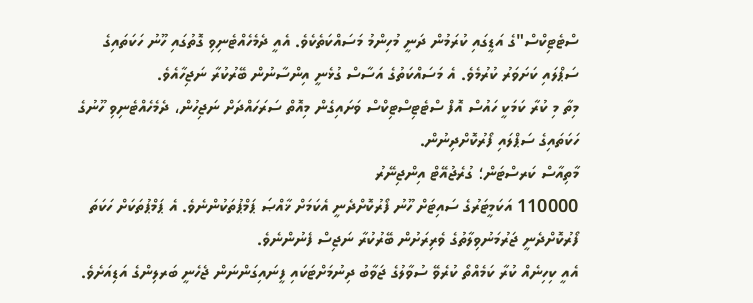ސްޓެޓިކްސް"ގެ އަޑީގައި ކުރަމުން ދަނީ މުހިންމު މަސައްކަތެކެވެ. އެއީ ދެމެހެއްޓެނިވި ގޮތުގައި ހޫނު ހަކަތައިގެ ސަޕްލައި ކަށަވަރު ކުރުމެވެ. އެ މަސައްކަތުގެ އަސާސް ގުޅެނީ އިންސާނުން ބޭރުކުރާ ނަޖިހާއެވެ.
މިތާ މި ކުރާ ކަމަކީ ހައުސް އޮފް ސްޓެޓިސްޓިކްސް ވަށައިގެން މިއޮތް ސަރަހައްދަށް ނަޖިހުން، ދެމެހެއްޓެނިވި ހޫނުގެ ހަކަތައިގެ ސަޕްލައި ފޯރުކޮށްދިނުން.
މާތިއާސް ކަރސްޓަން؛ ގުރެޖުއޭޓް އިންޖިނޭރު
110000 އަކަމީޓަރުގެ ސައިޓަށް ހޫނު ފޯރުކޮށްދެނީ އެކަމަށް ޚާއްޞަ ޕަމްޕުތަކުންނެވެ. އެ ޕަމްޕުތަކަށް ހަކަތަ ފޯރުކޮށްދެނީ ޖަރުމަނުވިލާތުގެ ވެރިރަށުން ބޭރުކުރާ ނަޖިސް ފެނުންނެވެ.
އެއީ ކިހިނެއް ކުރާ ކަމެއްތޯ ކުރެވޭ ސުވާލުގެ ޖަވާބު ދިނުމަށްޓަކައި ފީނައިގަންނަން ޖެހެނީ ބަރލިންގެ އަޑިއަށެވެ.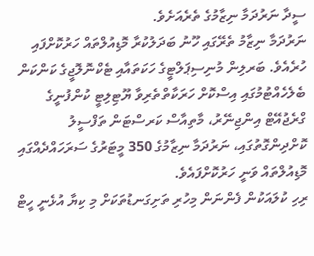ސީދާ ނަރުދަމާ ނިޒާމުގެ ތެރެއަށެވެ.
ނަރުދަމާ ނިޒާމު ތެރޭގައި ހޫނު ބަދަލުކުރާ މޮޑިއުލްތައް ހަރުކޮށްފައި ހުރެއެވެ. ބަރލިން މުނިސިޕަލްޓީގެ ހަކަތައާއި ޓެކްނޮލޮޖީގެ ކަންކަން ބެލެހެއްޓުމުގައި އިސްކޮށް ހަރަކާތްތެރިވާ ޔޫޓިލިޓީ ކުންފުނީގެ ގްރެޖުއޭޓް އިންޖިނޭރު، މާތިއާސް ކަރސްޓަން ތަފްސީލު ކޮށްދިންގޮތުގައި، ނަރުދަމާ ނިޒާމުގެ 350 މީޓަރުގެ ސަރަހައްދެއްގައި މޮޑިއުލްތައް ވަނީ ހަރުކޮށްފައެވެ.
ރިހި ކުލައަކުން ފެންނަން މިހުރި ތަށިގަނޑުތަކަށް މި ކިޔާ އުޅެނީ ހީޓް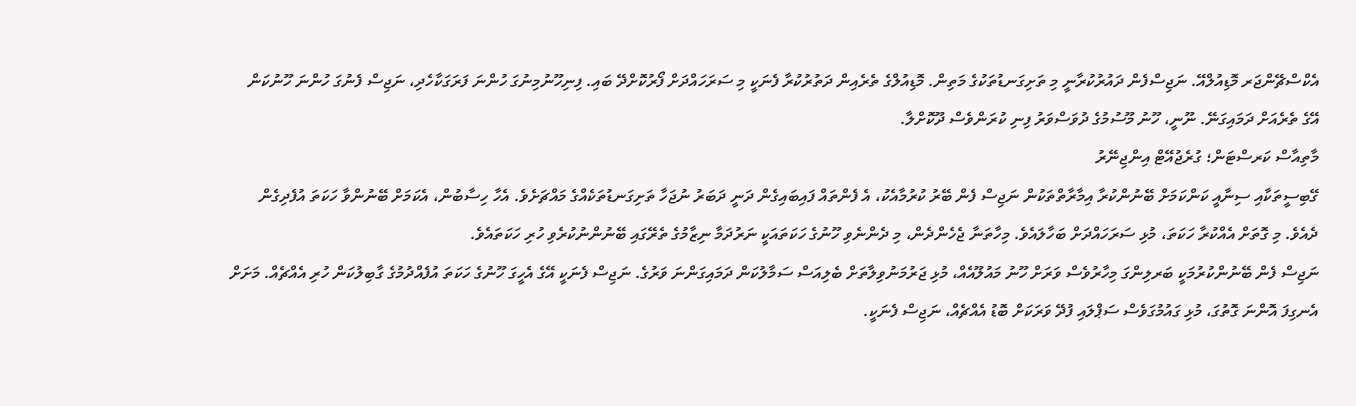އެކްސްޗޭންޖަރ މޮޑިއުލްއޭ. ނަޖިސްފެން ދައުރުކުރާނީ މި ތަށިގަނޑުތަކުގެ މަތިން. މޮޑިއުލްގެ ތެރެއިން ދަތުރުކުރާ ފެނަކީ މި ސަރަހައްދަށް ފޯރުކޮށްދޭ ބައި. ފިނިހޫނުމިނުގަ ހުންނަ ފަރަގަކާހެދި، ނަޖިސް ފެނުގަ ހުންނަ ހޫނުކަން އޭގެ ތެރެއަށް ދަމައިގަނޭ. ނޫނީ، ހޫނު މޫސުމުގެ ދުވަސްވަރު ފިނި ކުރަންވެސް ދޫކޮށްލާ.
މާތިއާސް ކަރސްޓަން؛ ގުރެޖުއޭޓް އިންޖިނޭރު
ގޭބިސީތަކާއި ސިނާއީ ކަންކަމަށް ބޭނުންކުރާ އިމާރާތްތަކުން ނަޖިސް ފެން ބޭރު ކުރުމާއެކު، އެ ފެންތައް ފައިބައިގެން ދަނީ ދަބަރު ނުޖަހާ ތަށިގަނޑުތަކެއްގެ މައްޗަށެވެ. އެހާ ހިސާބުން، އެކަމަށް ބޭނުންވާ ހަކަތަ އުފެދިގެން ދެއެވެ. މި ގޮތަށް އެއްކުރާ ހަކަތަ، މުޅި ސަރަހައްދަށް ބަހާލައެވެ. މިހާތަނާ ޖެހެންދެން، މި ދެންނެވި ހޫނުގެ ހަކަތައަކީ ނަރުދަމާ ނިޒާމުގެ ތެރޭގައި ބޭނުންނުކުރެވި ހުރި ހަކަތައެވެ.
ނަޖިސް ފެން ބޭނުންކުރުމަކީ ބަރލިންގަ މިހާރުވެސް ވަރަށް ހޫނު މައުލޫއެއް، މުޅި ޖަރުމަނުވިލާތަށް ބެލިއަސް ސަމާލުކަން ދަމައިގަންނަ ވަރުގެ. ނަޖިސް ފެނަކީ އޭގެ އެހީގަ ހޫނުގެ ހަކަތަ އުފެއްދުމުގެ ގާބިލުކަން ހުރި އެއްޗެއް. މަށަށް އެނގިފަ އޮންނަ ގޮތުގަ، މުޅި ގައުމުގަވެސް ސަޕްލައި ފުދޭ ވަރަކަށް ބޮޑު އެއްޗެއް، ނަޖިސް ފެނަކީ.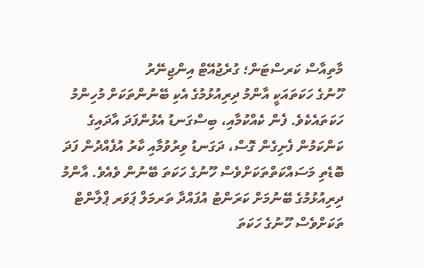މާތިއާސް ކަރސްޓަން؛ ގުރެޖުއޭޓް އިންޖިނޭރު
ހޫނުގެ ހަކަތައަކީ އާންމު ދިރިއުޅުމުގެ އެކި ބޭނުންތަކަށް މުހިންމު ހަކަތައެކެވެ. ފެން ކެއްކުމާއި، ބިސްގަނޑު އެޅުންފަދަ އާދައިގެ ކަންކަމުން ފެށިގެން ގޮސް، ދަގަނޑު ވިރުވުމާއި ކާރު އުފެއްދުން ފަދަ ބޮޑެތި މަސައްކަތްތަކަށްވެސް ހޫނުގެ ހަކަތަ ބޭނުން ވެއެވެ. އާންމު ދިރިއުޅުމުގެ ބޭނުމަށް ކަރަންޓު އުފައްދާ ތަރމަލް ޕަވަރ ޕްލާންޓް ތަކަށްވެސް ހޫނުގެ ހަކަތަ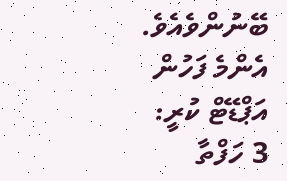ބޭނުންވެއެވެ.
އެންމެ ފަހުން އަޕްޑޭޓް ކުރީ: 3 ހަފްތާ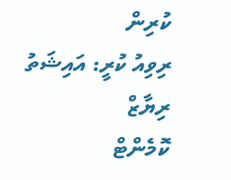ކުރިން
ރިވިއު ކުރީ: އައިޝަތު ރިޔާޒް
ކޮމެންޓް